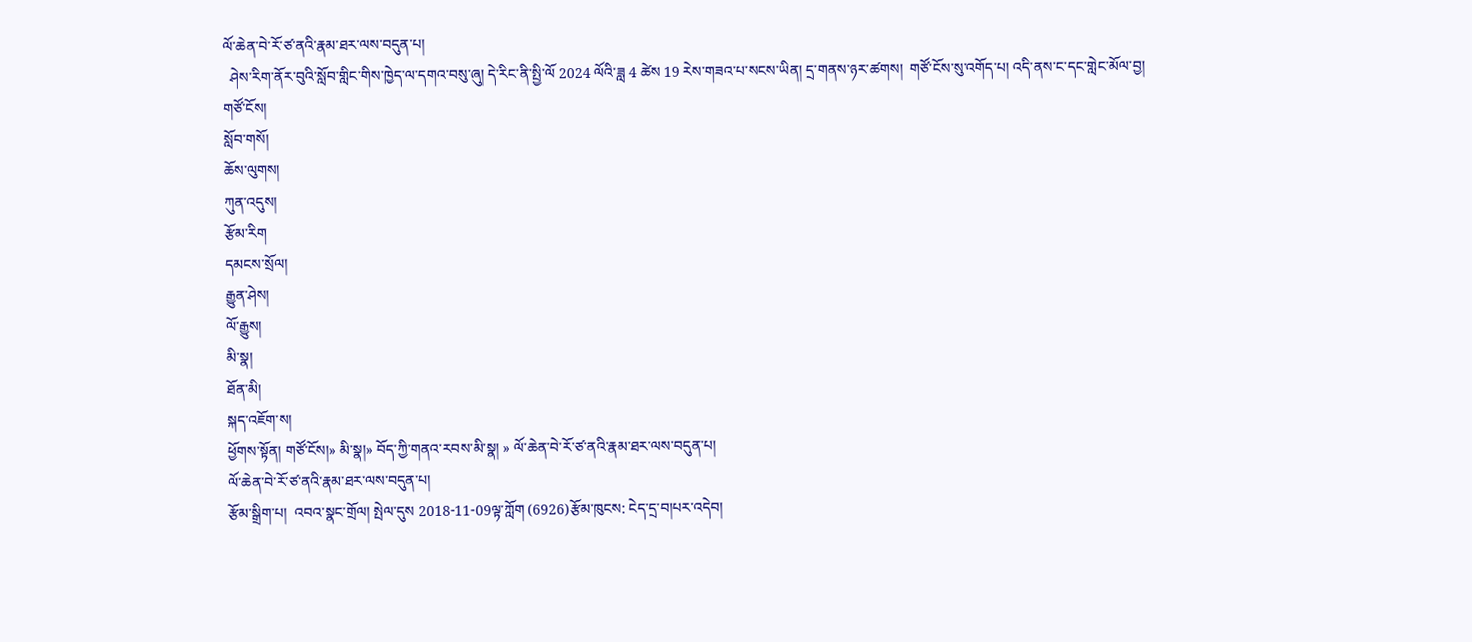ལོ་ཆེན་བེ་རོ་ཙ་ནའི་རྣམ་ཐར་ལས་བདུན་པ།
  ཤེས་རིག་ནོར་བུའི་སློབ་གླིང་གིས་ཁྱེད་ལ་དགའ་བསུ་ཞུ། དེ་རིང་ནི་སྤྱི་ལོ 2024 ལོའི་ཟླ 4 ཚེས 19 རེས་གཟའ་པ་སངས་ཡིན། དྲ་གནས་ཉར་ཚགས།  གཙོ་ངོས་སུ་འགོད་པ། འདི་ནས་ང་དང་གླེང་མོལ་བྱ།
གཙོ་ངོས།
སློབ་གསོ།
ཆོས་ལུགས།
ཀུན་འདུས།
རྩོམ་རིག
དམངས་སྲོལ།
རྒྱུན་ཤེས།
ལོ་རྒྱུས།
མི་སྣ།
ཐོན་མི།
སྐད་འཇོག་ས།
ཕྱོགས་སྟོན། གཙོ་ངོས།» མི་སྣ།» བོད་ཀྱི་གནའ་རབས་མི་སྣ། » ལོ་ཆེན་བེ་རོ་ཙ་ནའི་རྣམ་ཐར་ལས་བདུན་པ།
ལོ་ཆེན་བེ་རོ་ཙ་ནའི་རྣམ་ཐར་ལས་བདུན་པ།
རྩོམ་སྒྲིག་པ།  འབའ་སྣང་གྲོལ། སྤེལ་དུས 2018-11-09ལྟ་ཀློག (6926)རྩོམ་ཁུངས: ངེད་དྲ་བ།པར་འདེབ།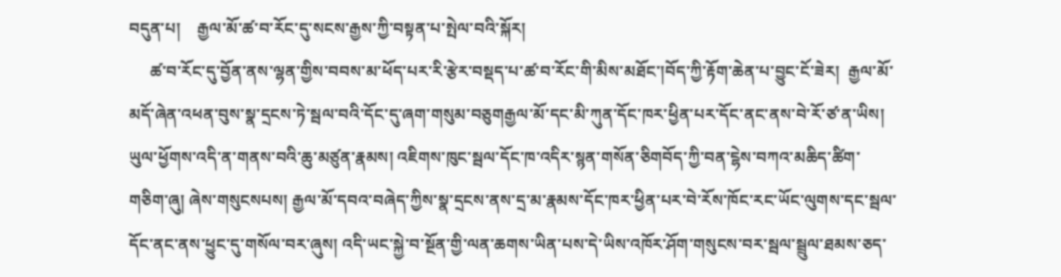བདུན་པ།    རྒྱལ་མོ་ཚ་བ་རོང་དུ་སངས་རྒྱས་ཀྱི་བསྟན་པ་སྤེལ་བའི་སྐོར།
     ཚ་བ་རོང་དུ་བྱོན་ནས་ལྷན་གྱིས་བབས་མ་ཕོད་པར་རི་རྩེར་བསྡད་པ་ཚ་བ་རོང་གི་མིས་མཐོང་།བོད་ཀྱི་རྟོག་ཆེན་པ་བྱུང་ངོ་ཟེར།  རྒྱལ་མོ་མདོ་ཞེན་འཕན་བུས་སྣ་དྲངས་ཏེ་སྦལ་བའི་དོང་དུ་ཞག་གསུམ་བཅུགརྒྱལ་མོ་དང་མི་ཀུན་དོང་ཁར་ཕྱིན་པར་དོང་ནང་ནས་བེ་རོ་ཙ་ན་ཡིས། ཡུལ་ཕྱོགས་འདི་ན་གནས་བའི་ཆུ་མཙུན་རྣམས། འཇིགས་ཁུང་སྦལ་དོང་ཁ་འདིར་སྙན་གསོན་ཅིགབོད་ཀྱི་བན་ངྷེས་བཀའ་མཆིད་ཚིག་གཅིག་ཞུ། ཞེས་གསུངསཔས། རྒྱལ་མོ་དབའ་བཞེད་ཀྱིས་སྣ་དྲངས་ནས་དྲ་མ་རྣམས་དོང་ཁར་ཕྱིན་པར་བེ་རོས་ཁོང་རང་ཡོང་ལུགས་དང་སྦལ་དོང་ནང་ནས་ཕྱུང་དུ་གསོལ་བར་ཞུས། འདི་ཡང་སྐྱེ་བ་སྔོན་གྱི་ལན་ཆགས་ཡིན་པས་དེ་ཡིས་འཁོར་ཤོག་གསུངས་བར་སྦལ་སྦྲུལ་ཐམས་ཅད་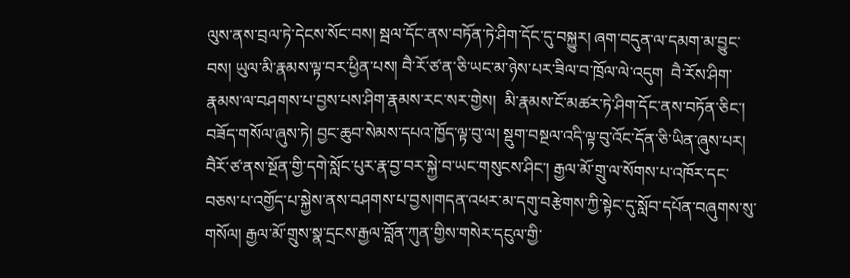ལུས་ནས་བྲལ་ཏེ་དེངས་སོང་བས། སྦལ་དོང་ནས་བཏོན་ཏེ་ཤིག་དོང་དུ་བསྐྱུར། ཞག་བདུན་ལ་དམག་མ་བྱུང་བས། ཡུལ་མི་རྣམས་ལྟ་བར་ཕྱིན་པས། བཻ་རོ་ཙ་ན་ཅི་ཡང་མ་ཉེས་པར་ཟིལ་བ་ཁྲོལ་ལེ་འདུག  བཻ་རོས་ཤིག་རྣམས་ལ་བཤགས་པ་བྱས་པས་ཤིག་རྣམས་རང་སར་གྱེས།  མི་རྣམས་ངོ་མཚར་ཏེ་ཤིག་དོང་ནས་བཏོན་ཅིང་། བཟོད་གསོལ་ཞུས་ཏེ། བྱང་ཆུབ་སེམས་དཔའ་ཁྱོད་ལྟ་བུ་ལ། སྡུག་བསྔལ་འདི་ལྟ་བུ་འོང་དོན་ཅི་ཡིན་ཞུས་པར། བཻརོ་ཙ་ནས་སྔོན་གྱི་དགེ་སློང་པུར་རྣ་བྱ་བར་སྐྱེ་བ་ཡང་གསུངས་ཤིང་། རྒྱལ་མོ་གྲུ་ལ་སོགས་པ་འཁོར་དང་བཅས་པ་འགྱོད་པ་སྐྱེས་ནས་བཤགས་པ་བྱས།གདན་འཕར་མ་དགུ་བརྩེགས་ཀྱི་སྟེང་དུ་སློབ་དཔོན་བཞུགས་སུ་གསོལ། རྒྱལ་མོ་གྲུས་སྣ་དྲངས་རྒྱལ་བློན་ཀུན་གྱིས་གསེར་དངུལ་གྱི་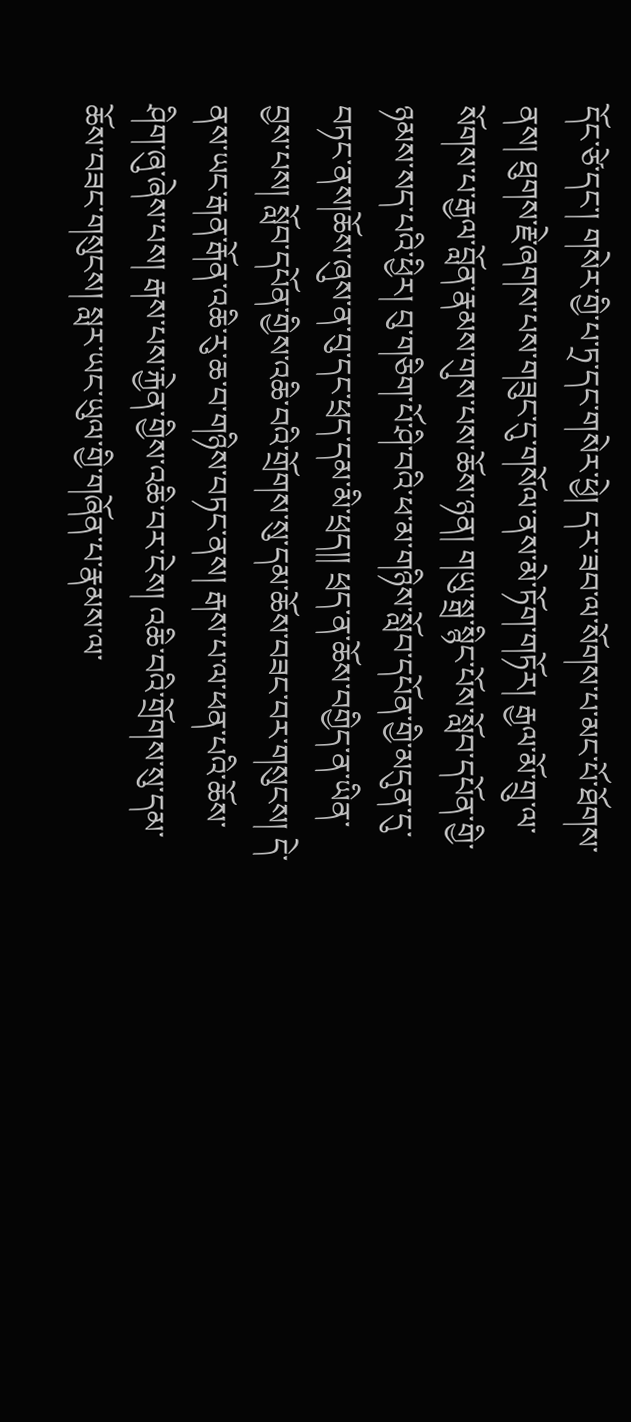དོང་ཙེ་དང་། གསེར་གྱི་པ་ཏྲ་དང་གསེར་ཕྱེ། དར་ཟབ་ལ་སོགས་པ་མང་པོ་ཐོགས་ནས། ཐུགས་རྗེ་ཞགས་པས་གཟུང་དུ་གསོལ་ནས་མེ་ཏོག་གཏོར། རྒྱལ་མོ་གྲུ་ལ་སོགས་པ་རྒྱལ་བློན་རྣམས་གུས་པས་ཆོས་ཉན། གཡུ་སྒྲ་སྙིང་པོས་སློབ་དཔོན་གྱི་ཉམས་སད་པའི་ཕྱིར། བུ་གཅིག་པོ་ཤི་བའི་ཕ་མ་གཉིས་སློབ་དཔོན་གྱི་མདུན་དུ་བཏང་ནས།ཆོས་ཞུས་ན་བུ་དང་ཕྲད་དམ་མི་ཕྲད།། ཕྲད་ན་ཆོས་བགྱིད་ན་ཡིན་བྱས་པས། སློབ་དཔོན་གྱིས་འཆི་བའི་གྲོགས་སུ་དམ་ཆོས་བཟང་བར་གསུངས། དེ་ནས་ཡང་རྒན་རྒོན་འཆི་རུ་ཆ་བ་གཉིས་བཏང་ནས། རྒས་པ་ལ་ཕན་པའི་ཆོས་ཤིག་ཞུ་ཞེས་པས། རྒས་པས་རྐྱེན་གྱིས་འཆི་བར་ངེས། འཆི་བའི་གྲོགས་སུ་དམ་ཆོས་བཟང་གསུངས། སླར་ཡང་ཡུལ་གྱི་གཞོན་པ་རྣམས་ལ་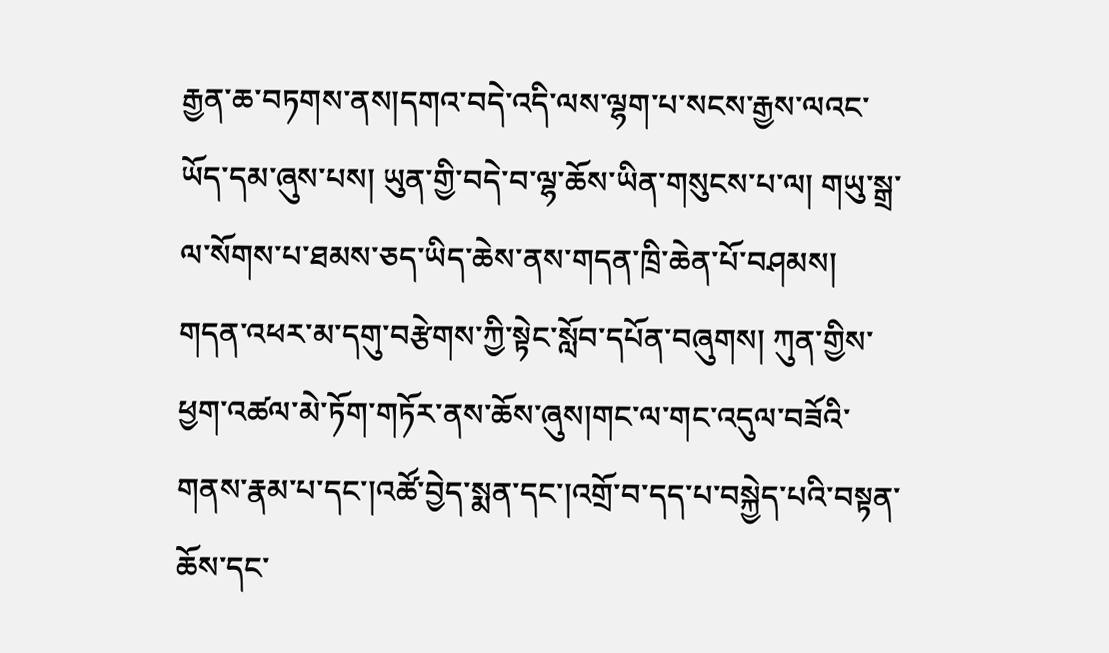རྒྱན་ཆ་བཏགས་ནས།དགའ་བདེ་འདི་ལས་ལྷག་པ་སངས་རྒྱས་ལའང་ཡོད་དམ་ཞུས་པས། ཡུན་གྱི་བདེ་བ་ལྷ་ཆོས་ཡིན་གསུངས་པ་ལ། གཡུ་སྒྲ་ལ་སོགས་པ་ཐམས་ཅད་ཡིད་ཆེས་ནས་གདན་ཁྲི་ཆེན་པོ་བཤམས། གདན་འཕར་མ་དགུ་བརྩེགས་ཀྱི་སྟེང་སློབ་དཔོན་བཞུགས། ཀུན་གྱིས་ཕྱག་འཚལ་མེ་ཏོག་གཏོར་ནས་ཆོས་ཞུས།གང་ལ་གང་འདུལ་བཟོའི་གནས་རྣམ་པ་དང་།འཚོ་བྱེད་སྨན་དང་།འགྲོ་བ་དད་པ་བསྐྱེད་པའི་བསྟན་ཆོས་དང་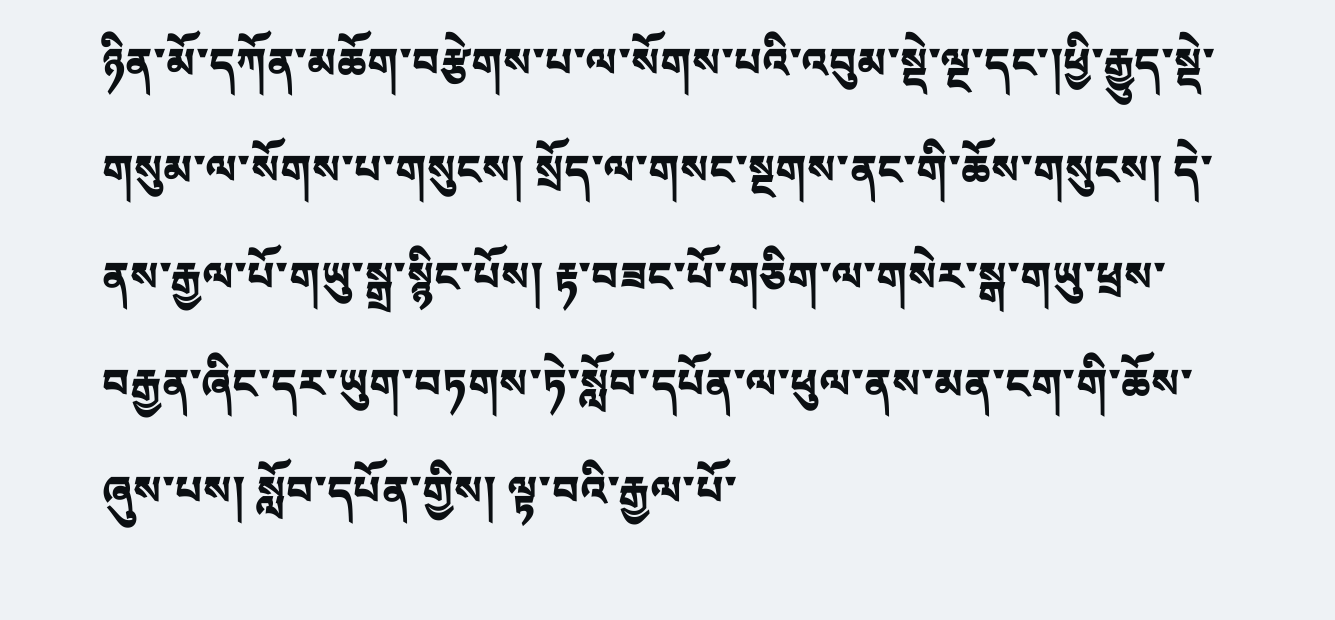ཉིན་མོ་དཀོན་མཆོག་བརྩེགས་པ་ལ་སོགས་པའི་འབུམ་སྡེ་ལྔ་དང་།ཕྱི་རྒྱུད་སྡེ་གསུམ་ལ་སོགས་པ་གསུངས། སྲོད་ལ་གསང་སྔགས་ནང་གི་ཆོས་གསུངས། དེ་ནས་རྒྱལ་པོ་གཡུ་སྒྲ་སྙིང་པོས། རྟ་བཟང་པོ་གཅིག་ལ་གསེར་སྒ་གཡུ་ཕྲས་བརྒྱན་ཞིང་དར་ཡུག་བཏགས་ཏེ་སློབ་དཔོན་ལ་ཕུལ་ནས་མན་ངག་གི་ཆོས་ཞུས་པས། སློབ་དཔོན་གྱིས། ལྟ་བའི་རྒྱལ་པོ་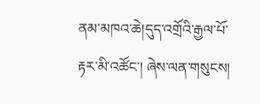ནམ་མཁའ་ཆེ།དུད་འགྲོའི་རྒྱལ་པོ་རྟར་མི་འཚོང་། ཞེས་ལན་གསུངས།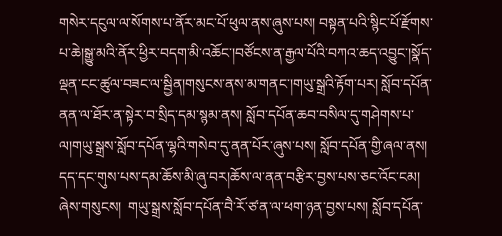གསེར་དངུལ་ལ་སོགས་པ་ནོར་མང་པོ་ཕུལ་ནས་ཞུས་པས། བསྟན་པའི་སྙིང་པོ་རྫོགས་པ་ཆེ།སྒྱུ་མའི་ནོར་ཕྱིར་བདག་མི་འཆོང་།བཙོངས་ན་རྒྱལ་པོའི་བཀའ་ཆད་འབྱུང་།སྣོད་ལྡན་ངང་ཚུལ་བཟང་ལ་སྦྱིན།གསུངས་ནས་མ་གནང་།གཡུ་སྒྲའི་རྟོག་པར། སློབ་དཔོན་ནན་ལ་ཐོར་ན་སྟེར་བ་སྲིད་དམ་སྙམ་ནས། སློབ་དཔོན་ཆབ་བསིལ་དུ་གཤེགས་པ་ལ།གཡུ་སྒྲས་སློབ་དཔོན་ལྷའི་གསེབ་དུ་ནན་པོར་ཞུས་པས། སློབ་དཔོན་གྱི་ཞལ་ནས། དད་དང་གུས་པས་དམ་ཆོས་མི་ཞུ་བར།ཆོས་ལ་ནན་བརྩིར་བྱས་པས་ཅང་འོང་ངམ། ཞེས་གསུངས།  གཡུ་སྒྲས་སློབ་དཔོན་བཻ་རོ་ཙ་ན་ལ་ཕག་ཉན་བྱས་པས། སློབ་དཔོན་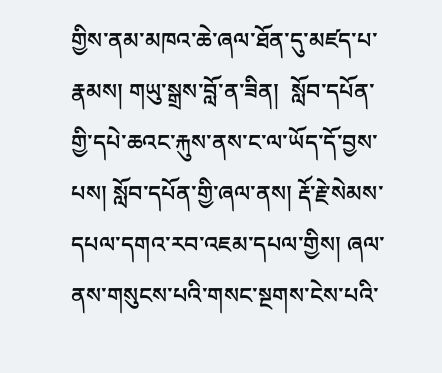གྱིས་ནམ་མཁའ་ཆེ་ཞལ་ཐོན་དུ་མཛད་པ་རྣམས། གཡུ་སྒྲས་བློ་ན་ཟིན།  སློབ་དཔོན་གྱི་དཔེ་ཆའང་རྐུས་ནས་ང་ལ་ཡོད་དོ་བྱས་པས། སློབ་དཔོན་གྱི་ཞལ་ནས། རྡོ་རྗེ་སེམས་དཔལ་དགའ་རབ་འཇམ་དཔལ་གྱིས། ཞལ་ནས་གསུངས་པའི་གསང་སྔགས་ངེས་པའི་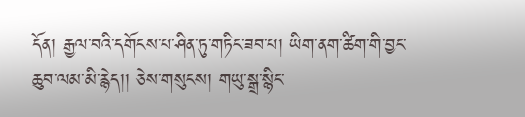དོན། རྒྱལ་བའི་དགོངས་པ་ཤིན་ཏུ་གཏིང་ཟབ་པ། ཡིག་ནག་ཚིག་གི་བྱང་ཆུབ་ལམ་མི་རྙེད།། ཅེས་གསུངས། གཡུ་སྒྲ་སྙིང་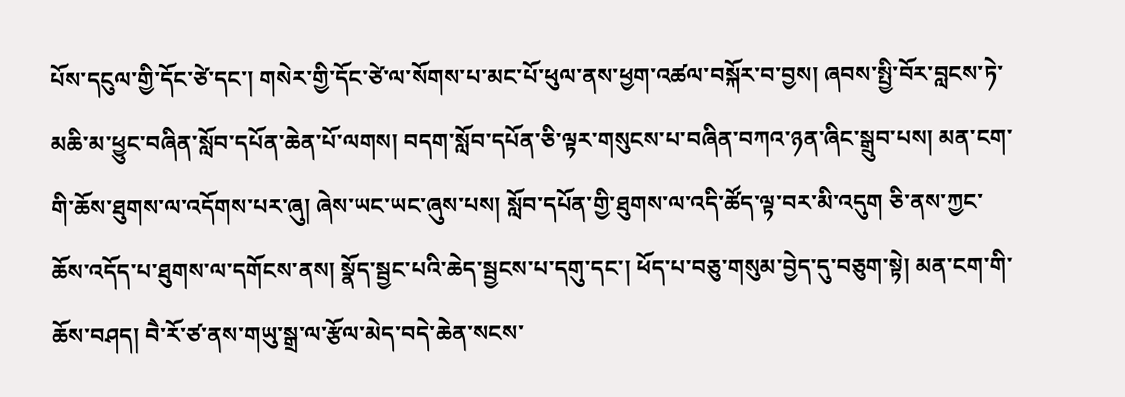པོས་དངུལ་གྱི་དོང་ཙེ་དང་། གསེར་གྱི་དོང་ཙེ་ལ་སོགས་པ་མང་པོ་ཕུལ་ནས་ཕྱག་འཚལ་བསྐོར་བ་བྱས། ཞབས་སྤྱི་བོར་བླངས་ཏེ་མཆི་མ་ཕྱུང་བཞིན་སློབ་དཔོན་ཆེན་པོ་ལགས། བདག་སློབ་དཔོན་ཅི་ལྟར་གསུངས་པ་བཞིན་བཀའ་ཉན་ཞིང་སྒྲུབ་པས། མན་ངག་གི་ཆོས་ཐུགས་ལ་འདོགས་པར་ཞུ། ཞེས་ཡང་ཡང་ཞུས་པས། སློབ་དཔོན་གྱི་ཐུགས་ལ་འདི་ཚོད་ལྟ་བར་མི་འདུག ཅི་ནས་ཀྱང་ཆོས་འདོད་པ་ཐུགས་ལ་དགོངས་ནས། སྣོད་སྦྱང་པའི་ཆེད་སྦྱངས་པ་དགུ་དང་། ཕོད་པ་བཅུ་གསུམ་བྱེད་དུ་བཅུག་སྟེ། མན་ངག་གི་ཆོས་བཤད། བཻ་རོ་ཙ་ནས་གཡུ་སྒྲ་ལ་རྩོལ་མེད་བདེ་ཆེན་སངས་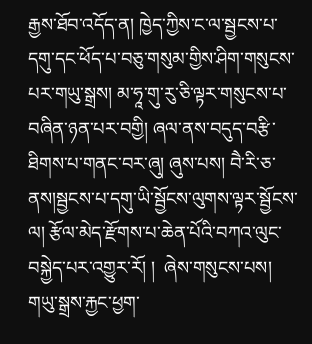རྒྱས་ཐོབ་འདོད་ན། ཁྱེད་ཀྱིས་ང་ལ་སྦྱངས་པ་དགུ་དང་ཕོད་པ་བཅུ་གསུམ་གྱིས་ཤིག་གསུངས་པར་གཡུ་སྒྲས། མ་ཧཱ་གུ་རུ་ཅི་ལྟར་གསུངས་པ་བཞིན་ཉན་པར་བགྱི། ཞལ་ནས་བདུད་བརྩི་ཐིགས་པ་གནང་བར་ཞུ། ཞུས་པས། བཻ་རི་ཅ་ནས།སྦྱངས་པ་དགུ་ཡི་སྦྱོངས་ལུགས་ལྟར་སྦྱོངས་ལ། རྩོལ་མེད་རྫོགས་པ་ཆེན་པོའི་བཀའ་ལུང་བསྐྱེད་པར་འགྱུར་རོ། །  ཞེས་གསུངས་པས། གཡུ་སྒྲས་རྐྱང་ཕྱག་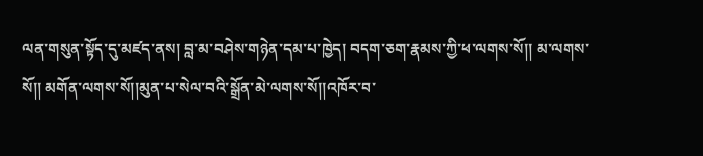ལན་གསུན་སྟོད་དུ་མཛད་ནས། བླ་མ་བཤེས་གཉེན་དམ་པ་ཁྱེད། བདག་ཅག་རྣམས་ཀྱི་ཕ་ལགས་སོ།། མ་ལགས་སོ།། མགོན་ལགས་སོ།།མུན་པ་སེལ་བའི་སྒྲོན་མེ་ལགས་སོ།།འཁོར་བ་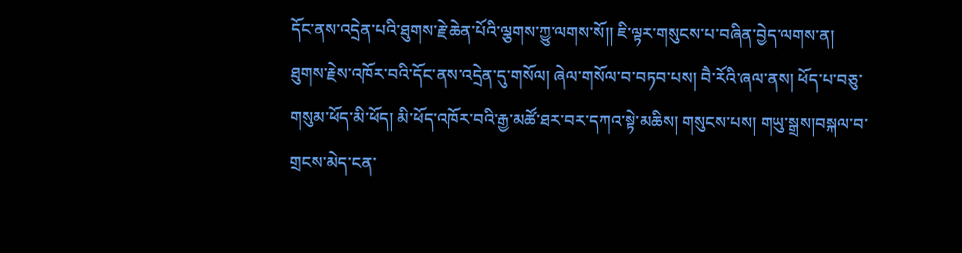དོང་ནས་འདྲེན་པའི་ཐུགས་རྗེ་ཆེན་པོའི་ལྕགས་ཀྱུ་ལགས་སོ།། ཇི་ལྟར་གསུངས་པ་བཞིན་བྱེད་ལགས་ན། ཐུགས་རྗེས་འཁོར་བའི་དོང་ནས་འདྲེན་དུ་གསོལ། ཞེལ་གསོལ་བ་བཏབ་པས། བཻ་རོའི་ཞལ་ནས། ཕོད་པ་བཅུ་གསུམ་ཕོད་མི་ཕོད། མི་ཕོད་འཁོར་བའི་རྒྱ་མཚོ་ཐར་བར་དཀའ་སྟེ་མཆིས། གསུངས་པས། གཡུ་སྒྲས།བསྐལ་བ་གྲངས་མེད་ངན་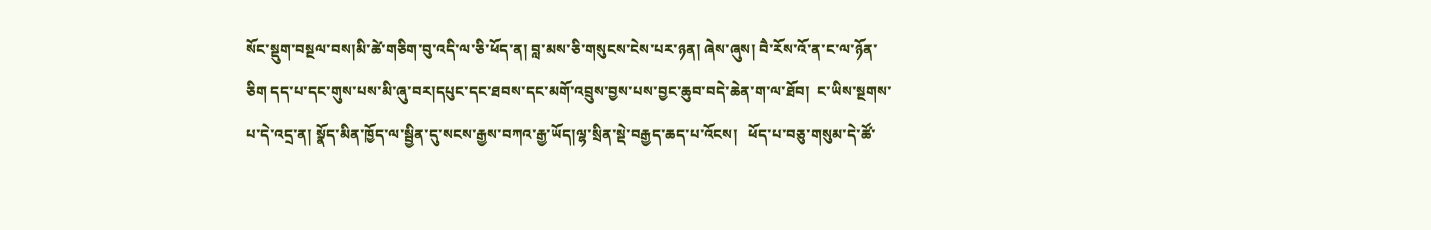སོང་སྡུག་བསྔལ་བས།མི་ཚེ་གཅིག་བུ་འདི་ལ་ཅི་ཕོད་ན། བླ་མས་ཅི་གསུངས་ངེས་པར་ཉན། ཞེས་ཞུས། བཻ་རོས་འོ་ན་ང་ལ་ཉོན་ཅིག དད་པ་དང་གུས་པས་མི་ཞུ་བར།དཔུང་དང་ཐབས་དང་མགོ་འབྲུས་བྱས་པས་བྱང་ཆུབ་བདེ་ཆེན་ག་ལ་ཐོབ།  ང་ཡིས་སྔགས་པ་དེ་འདྲ་ན། སྣོད་མིན་ཁྱོད་ལ་སྦྱིན་དུ་སངས་རྒྱས་བཀའ་རྒྱ་ཡོད།ལྷ་སྲིན་སྡེ་བརྒྱད་ཆད་པ་འོངས།   ཕོད་པ་བཅུ་གསུམ་དེ་ཚོ་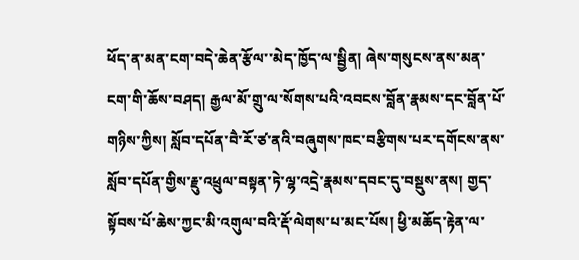ཕོད་ན་མན་ངག་བདེ་ཆེན་རྩོལ་་མེད་ཁྱོད་ལ་སྦྱིན། ཞེས་གསུངས་ནས་མན་ངག་གི་ཆོས་བཤད། རྒྱལ་མོ་གྲུ་ལ་སོགས་པའི་འབངས་བློན་རྣམས་དང་བློན་པོ་གཉིས་ཀྱིས། སློབ་དཔོན་བཻ་རོ་ཙ་ནའི་བཞུགས་ཁང་བརྩིགས་པར་དགོངས་ནས་སློབ་དཔོན་གྱིས་རྗུ་འཕྲུལ་བསྟན་ཏེ་ལྷ་འདྲེ་རྣམས་དབང་དུ་བསྡུས་ནས། གྱད་སྟོབས་པོ་ཆེས་ཀྱང་མི་འགུལ་བའི་རྡོ་ལེགས་པ་མང་པོས། ཕྱི་མཆོད་རྟེན་ལ་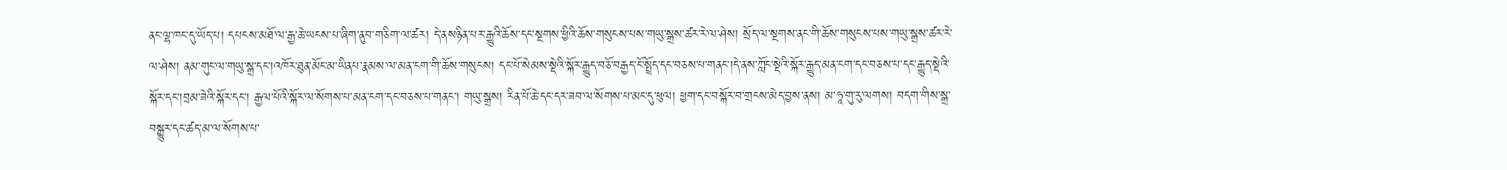ནང་ལྷ་ཁང་དུ་ཡོད་པ། དཔངས་མཐོ་ལ་རྒྱ་ཆེ་ཡངས་པ་ཞིག་ནུབ་གཅིག་ལ་ཚར། དེ་ནསཉིན་པར་རྒྱུའི་ཆོས་དང་སྔགས་ཕྱིའི་ཆོས་གསུངས་པས་གཡུ་སྒྲས་ཚར་རེ་ལ་ཤེས། སྲོད་ལ་སྔགས་ནང་གི་ཆོས་གསུངས་པས་གཡུ་སྒྲས་ཚར་རེ་ལ་ཤེས། ནམ་གུང་ལ་གཡུ་སྒྲ་དང་།འཁོར་ཐུན་མོང་མ་ཡིནཔ་རྣམས་ལ་མན་ངག་གི་ཆོས་གསུངས། དང་པོ་སེམས་སྡེའི་སྐོར་རྒྱུད་བཅོ་བརྒྱད་ངོ་སྤྲོད་དང་བཅས་པ་གནང་།དེ་ནས་ཀློང་སྡེའི་སྐོར་རྒྱུད་མན་ངག་དང་བཅས་པ་དང་རྒྱུད་སྡེའི་སྐོར་དང་།བྲམ་ཟེའི་སྐོར་དང་། རྒྱལ་པོའི་སྐོར་ལ་སོགས་པ་མན་ངག་དང་བཅས་པ་གནང་། གཡུ་སྒྲས། རིན་པོ་ཆེ་དང་དར་ཟབ་ལ་སོགས་པ་མང་དུ་ཕུལ། ཕྱག་དང་བསྐོར་བ་གྲངས་མེད་བྱས་ནས། མ་ཧཱ་གུ་རུ་ལགས། བདག་གིས་སྒྲ་བསྒྱུར་དང་ཚད་མ་ལ་སོགས་པ་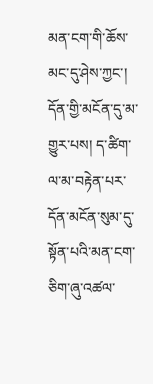མན་ངག་གི་ཆོས་མང་དུ་ཤེས་ཀྱང་།  དོན་གྱི་མངོན་དུ་མ་གྱུར་པས། ད་ཚིག་ལ་མ་བརྟེན་པར་དོན་མངོན་སུམ་དུ་སྟོན་པའི་མན་ངག་ཅིག་ཞུ་འཚལ་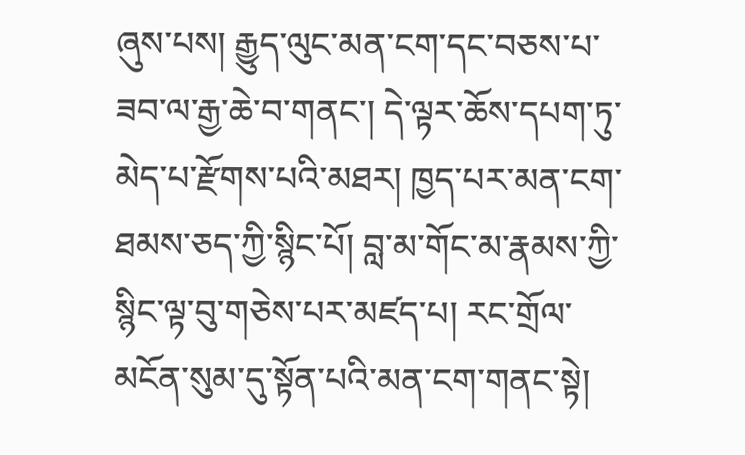ཞུས་པས། རྒྱུད་ལུང་མན་ངག་དང་བཅས་པ་ཟབ་ལ་རྒྱ་ཆེ་བ་གནང་། དེ་ལྟར་ཆོས་དཔག་ཏུ་མེད་པ་རྫོགས་པའི་མཐར། ཁྱད་པར་མན་ངག་ཐམས་ཅད་ཀྱི་སྙིང་པོ། བླ་མ་གོང་མ་རྣམས་ཀྱི་སྙིང་ལྟ་བུ་གཅེས་པར་མཛད་པ། རང་གྲོལ་མངོན་སུམ་དུ་སྟོན་པའི་མན་ངག་གནང་སྟེ།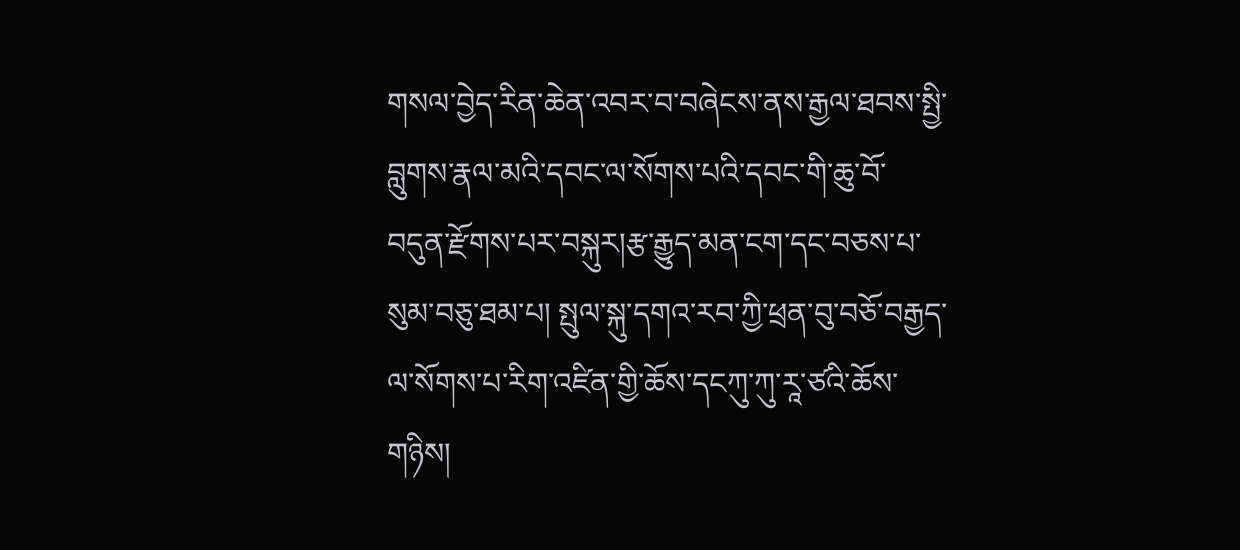གསལ་བྱེད་རིན་ཆེན་འབར་བ་བཞེངས་ནས་རྒྱལ་ཐབས་སྤྱི་བླུགས་རྣལ་མའི་དབང་ལ་སོགས་པའི་དབང་གི་ཆུ་བོ་བདུན་རྫོགས་པར་བསྐུར།རྩ་རྒྱུད་མན་ངག་དང་བཅས་པ་སུམ་བཅུ་ཐམ་པ། སྤུལ་སྐུ་དགའ་རབ་ཀྱི་ཕྲན་བུ་བཅོ་བརྒྱད་ལ་སོགས་པ་རིག་འཛིན་གྱི་ཆོས་དངཀུ་ཀུ་རཱ་ཙའི་ཆོས་གཉིས།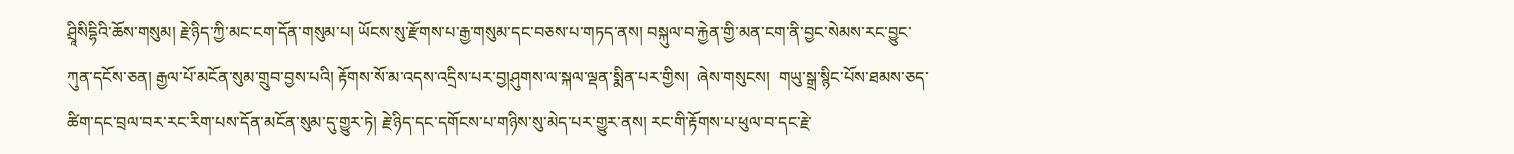ཤྲཱིསིདྷིའི་ཆོས་གསུམ། རྗེ་ཉིད་ཀྱི་མང་ངག་དོན་གསུམ་པ། ཡོངས་སུ་རྫོགས་པ་རྒྱ་གསུམ་དང་བཅས་པ་གཏད་ནས། བསྐུལ་བ་རྐྱེན་གྱི་མན་ངག་ནི་བྱང་སེམས་རང་བྱུང་ཀུན་དངོས་ཅན། རྒྱལ་པོ་མངོན་སུམ་གྲུབ་བྱས་པའི། རྟོགས་སོ་མ་འདས་འདྲིས་པར་བྱ།ཤུགས་ལ་སྐལ་ལྡན་སྨིན་པར་གྱིས།  ཞེས་གསུངས།  གཡུ་སྒྲ་སྙིང་པོས་ཐམས་ཅད་ཚིག་དང་བྲལ་བར་རང་རིག་པས་དོན་མངོན་སུམ་དུ་གྱུར་ཏེ། རྗེ་ཉིད་དང་དགོངས་པ་གཉིས་སུ་མེད་པར་གྱུར་ནས། རང་གི་རྟོགས་པ་ཕུལ་བ་དང་རྗེ་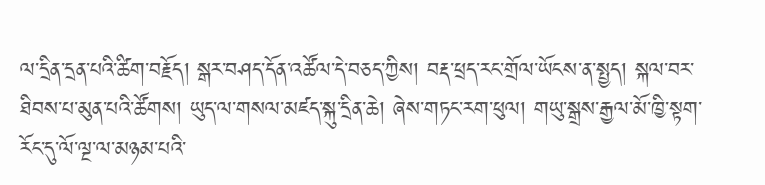ལ་དྲིན་དྲན་པའི་ཚིག་བརྗོད། སྒར་བཤད་དོན་འཚོལ་དེ་བཅད་ཀྱིས། བརྡ་ཕྲད་རང་གྲོལ་ཡོངས་ན་སྤྱད། སྐལ་བར་ཐིབས་པ་མུན་པའི་ཚོགས། ཡུད་ལ་གསལ་མཛད་སྐུ་དྲིན་ཆེ། ཞེས་གཏང་རག་ཕུལ། གཡུ་སྒྲས་རྒྱལ་མོ་ཁྱི་སྟག་རོང་དུ་ལོ་ལྔ་ལ་མཉམ་པའི་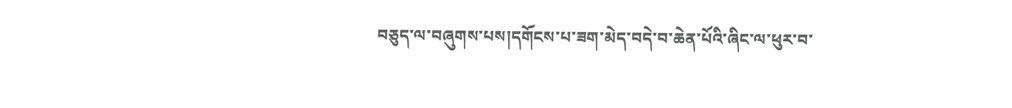བཅུད་ལ་བཞུགས་པས།དགོངས་པ་ཟག་མེད་བདེ་བ་ཆེན་པོའི་ཞིང་ལ་ཕུར་བ་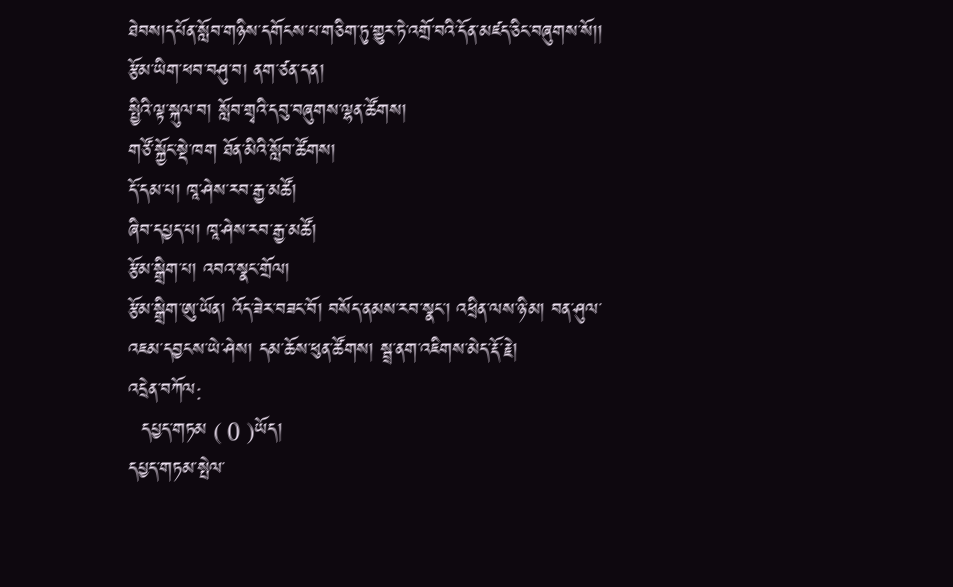ཐེབས།དཔོན་སློབ་གཉིས་དགོངས་པ་གཅིག་ཏུ་གྱུར་ཏེ་འགྲོ་བའི་དོན་མཛད་ཅིང་བཞུགས་སོ།།
རྩོམ་ཡིག་ཕབ་བཤུ་བ། ནག་ཙན་དན།
སྤྱིའི་ལྟ་སྐུལ་བ། སློབ་གྲྭའི་དབུ་བཞུགས་ལྷན་ཚོགས།
གཙོ་སྐྱོང་སྡེ་ཁག ཐོན་མིའི་སློབ་ཚོགས།
དོ་དམ་པ། ཁཱ་ཤེས་རབ་རྒྱ་མཚོ།
ཞིབ་དཔྱད་པ། ཁཱ་ཤེས་རབ་རྒྱ་མཚོ།
རྩོམ་སྒྲིག་པ། འབའ་སྣང་གྲོལ།
རྩོམ་སྒྲིག་ཨུ་ཡོན། འོད་ཟེར་བཟང་བོ། བསོད་ནམས་རབ་སྣང་། འཕྲིན་ལས་ཉི་མ། བན་ཤུལ་འཇམ་དབྱངས་ཡེ་ཤེས། དམ་ཆོས་ཕུན་ཚོགས། སྦྲ་ནག་འཇིགས་མེད་རྡོ་རྗེ།
འདྲེན་བཀོལ:
  དཔྱད་གཏམ ( 0 )ཡོད།
དཔྱད་གཏམ་སྤེལ་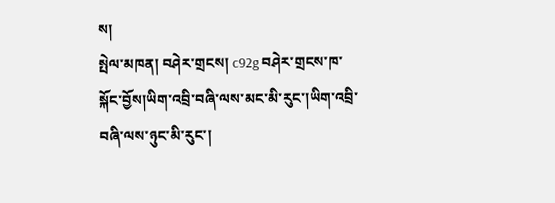ས།
སྤེལ་མཁན། བཤེར་གྲངས། c92g བཤེར་གྲངས་ཁ་སྐོང་བྱོས།ཡིག་འབྲི་བཞི་ལས་མང་མི་རུང་།ཡིག་འབྲི་བཞི་ལས་ཉུང་མི་རུང་།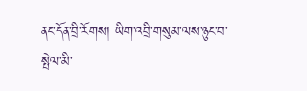ནང་དོན་བྲི་རོགས། ཡིག་འབྲི་གསུམ་ལས་ཉུང་བ་སྤེལ་མི་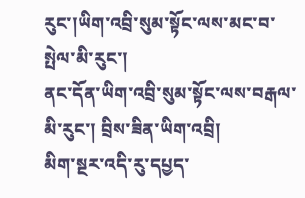རུང་།ཡིག་འབྲི་སུམ་སྟོང་ལས་མང་བ་སྤེལ་མི་རུང་།
ནང་དོན་ཡིག་འབྲི་སུམ་སྟོང་ལས་བརྒལ་མི་རུང་། བྲིས་ཟིན་ཡིག་འབྲི།
མིག་སྔར་འདི་རུ་དཔྱད་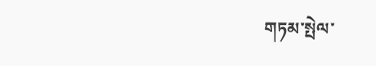གཏམ་སྤེལ་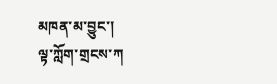མཁན་མ་བྱུང་།
ལྟ་ཀློག་གྲངས་ཀ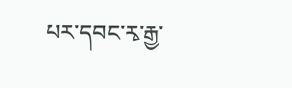པར་དབང་རྭ་རྒྱ་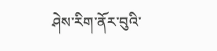ཤེས་རིག་ནོར་བུའི་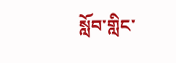སློབ་གླིང་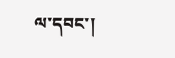ལ་དབང་།